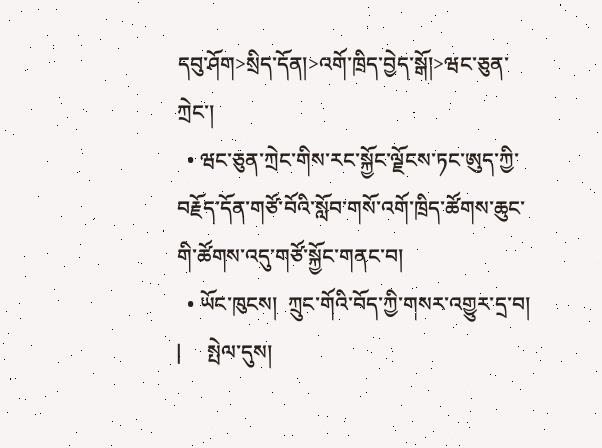དབུ་ཤོག>སྲིད་དོན།>འགོ་ཁྲིད་བྱེད་སྒོ།>ཝང་ཅུན་ཀྲེང་།
  • ཝང་ཅུན་ཀྲེང་གིས་རང་སྐྱོང་ལྗོངས་ཏང་ཨུད་ཀྱི་བརྗོད་དོན་གཙོ་བོའི་སློབ་གསོ་འགོ་ཁྲིད་ཚོགས་ཆུང་གི་ཚོགས་འདུ་གཙོ་སྐྱོང་གནང་བ།
  • ཡོང་ཁུངས།  ཀྲུང་གོའི་བོད་ཀྱི་གསར་འགྱུར་དྲ་བ།   |     སྤེལ་དུས།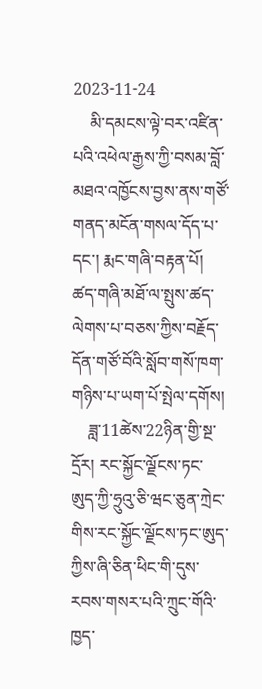2023-11-24
    མི་དམངས་ལྟེ་བར་འཛིན་པའི་འཕེལ་རྒྱས་ཀྱི་བསམ་བློ་མཐའ་འཁྱོངས་བྱས་ནས་གཙོ་གནད་མངོན་གསལ་དོད་པ་དང་། རྨང་གཞི་བརྟན་པོ། ཚད་གཞི་མཐོ་ལ་སྤུས་ཚད་ལེགས་པ་བཅས་ཀྱིས་བརྗོད་དོན་གཙོ་བོའི་སློབ་གསོ་ཁག་གཉིས་པ་ཡག་པོ་སྤེལ་དགོས།
    ཟླ་11ཚེས་22ཉིན་གྱི་སྔ་དྲོར། རང་སྐྱོང་ལྗོངས་ཏང་ཨུད་ཀྱི་ཧྲུའུ་ཅི་ཝང་ཅུན་ཀྲེང་གིས་རང་སྐྱོང་ལྗོངས་ཏང་ཨུད་ཀྱིས་ཞི་ཅིན་ཕིང་གི་དུས་རབས་གསར་པའི་ཀྲུང་གོའི་ཁྱད་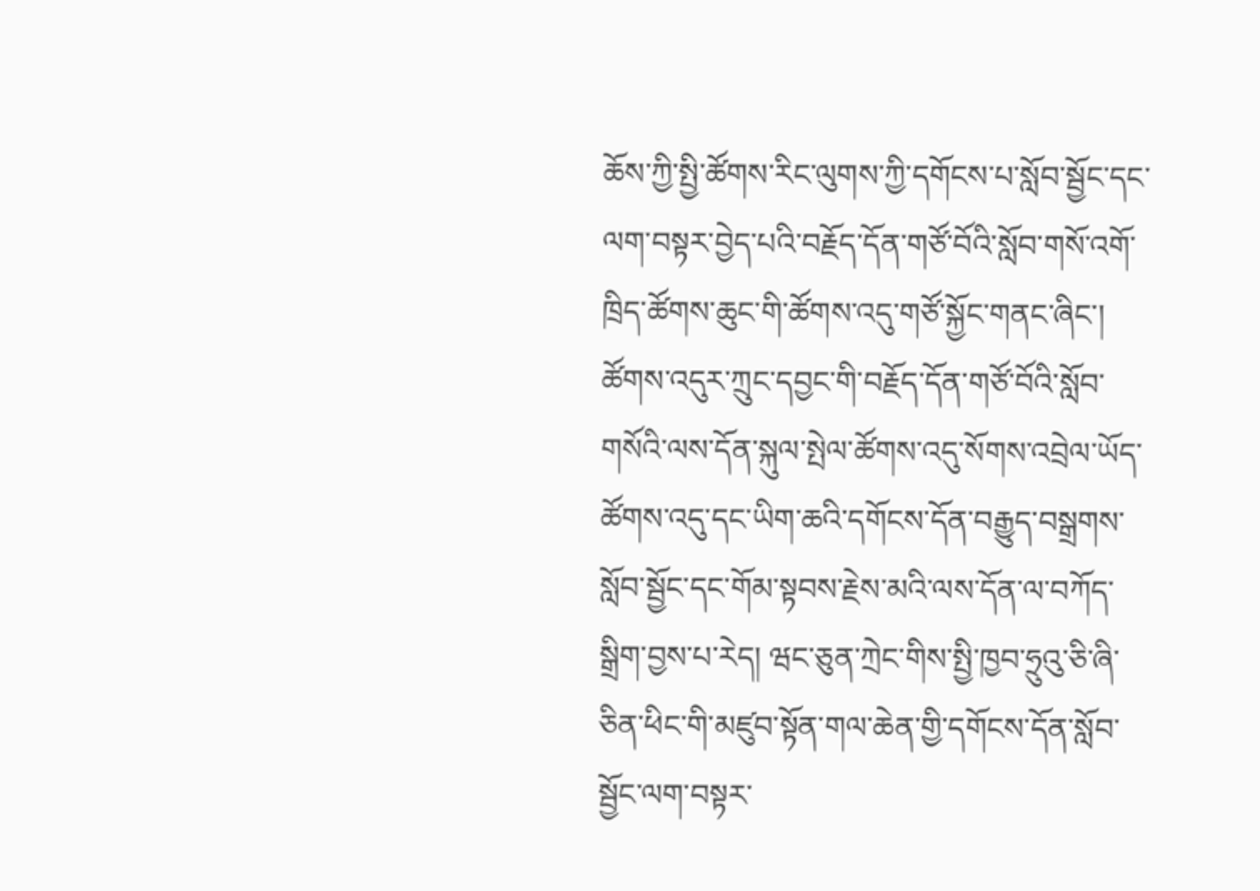ཆོས་ཀྱི་སྤྱི་ཚོགས་རིང་ལུགས་ཀྱི་དགོངས་པ་སློབ་སྦྱོང་དང་ལག་བསྟར་བྱེད་པའི་བརྗོད་དོན་གཙོ་བོའི་སློབ་གསོ་འགོ་ཁྲིད་ཚོགས་ཆུང་གི་ཚོགས་འདུ་གཙོ་སྐྱོང་གནང་ཞིང་། ཚོགས་འདུར་ཀྲུང་དབྱང་གི་བརྗོད་དོན་གཙོ་བོའི་སློབ་གསོའི་ལས་དོན་སྐུལ་སྤེལ་ཚོགས་འདུ་སོགས་འབྲེལ་ཡོད་ཚོགས་འདུ་དང་ཡིག་ཆའི་དགོངས་དོན་བརྒྱུད་བསྒྲགས་སློབ་སྦྱོང་དང་གོམ་སྟབས་རྗེས་མའི་ལས་དོན་ལ་བཀོད་སྒྲིག་བྱས་པ་རེད། ཝང་ཅུན་ཀྲེང་གིས་སྤྱི་ཁྱབ་ཧྲུའུ་ཅི་ཞི་ཅིན་ཕིང་གི་མཛུབ་སྟོན་གལ་ཆེན་གྱི་དགོངས་དོན་སློབ་སྦྱོང་ལག་བསྟར་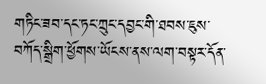གཏིང་ཟབ་དང་ཏང་ཀྲུང་དབྱང་གི་ཐབས་ཇུས་བཀོད་སྒྲིག་ཕྱོགས་ཡོངས་ནས་ལག་བསྟར་དོན་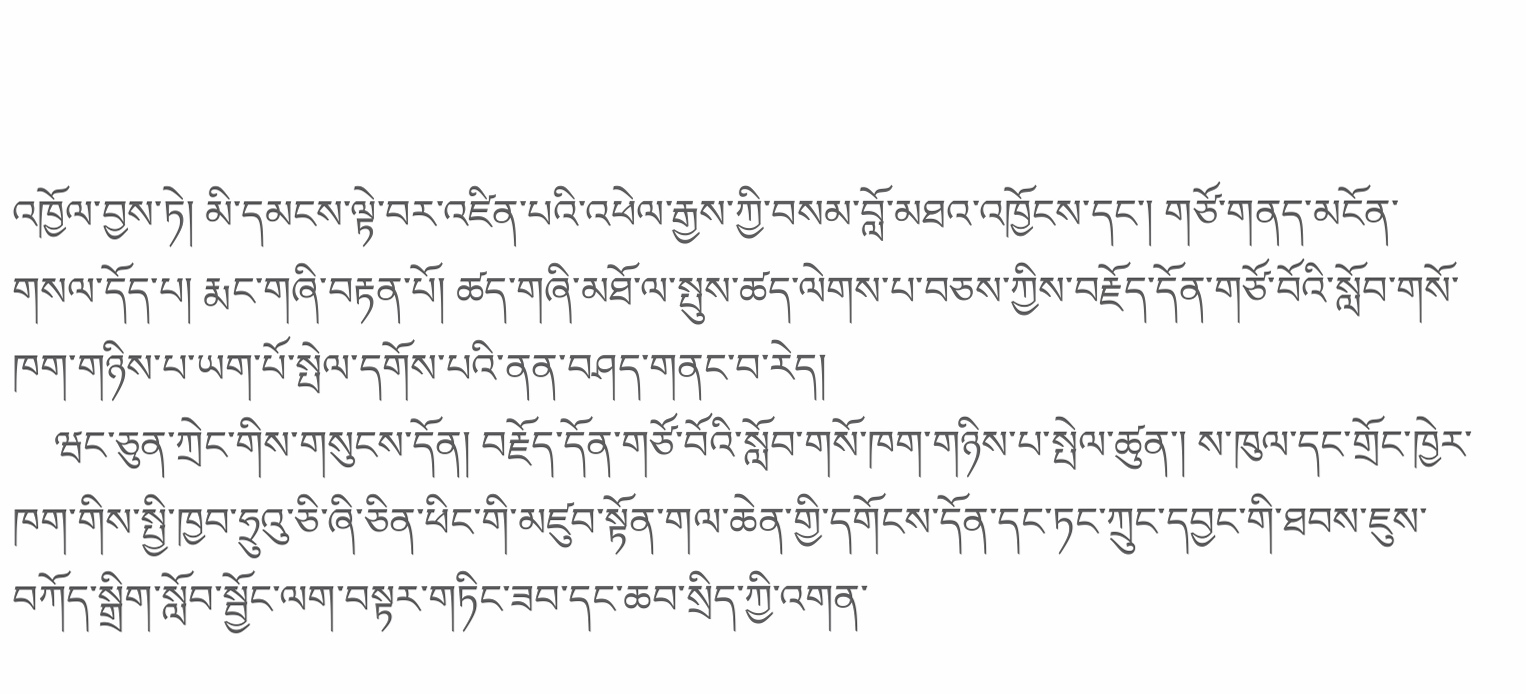འཁྱོལ་བྱས་ཏེ། མི་དམངས་ལྟེ་བར་འཛིན་པའི་འཕེལ་རྒྱས་ཀྱི་བསམ་བློ་མཐའ་འཁྱོངས་དང་། གཙོ་གནད་མངོན་གསལ་དོད་པ། རྨང་གཞི་བརྟན་པོ། ཚད་གཞི་མཐོ་ལ་སྤུས་ཚད་ལེགས་པ་བཅས་ཀྱིས་བརྗོད་དོན་གཙོ་བོའི་སློབ་གསོ་ཁག་གཉིས་པ་ཡག་པོ་སྤེལ་དགོས་པའི་ནན་བཤད་གནང་བ་རེད།
    ཝང་ཅུན་ཀྲེང་གིས་གསུངས་དོན། བརྗོད་དོན་གཙོ་བོའི་སློབ་གསོ་ཁག་གཉིས་པ་སྤེལ་ཚུན་། ས་ཁུལ་དང་གྲོང་ཁྱེར་ཁག་གིས་སྤྱི་ཁྱབ་ཧྲུའུ་ཅི་ཞི་ཅིན་ཕིང་གི་མཛུབ་སྟོན་གལ་ཆེན་གྱི་དགོངས་དོན་དང་ཏང་ཀྲུང་དབྱང་གི་ཐབས་ཇུས་བཀོད་སྒྲིག་སློབ་སྦྱོང་ལག་བསྟར་གཏིང་ཟབ་དང་ཆབ་སྲིད་ཀྱི་འགན་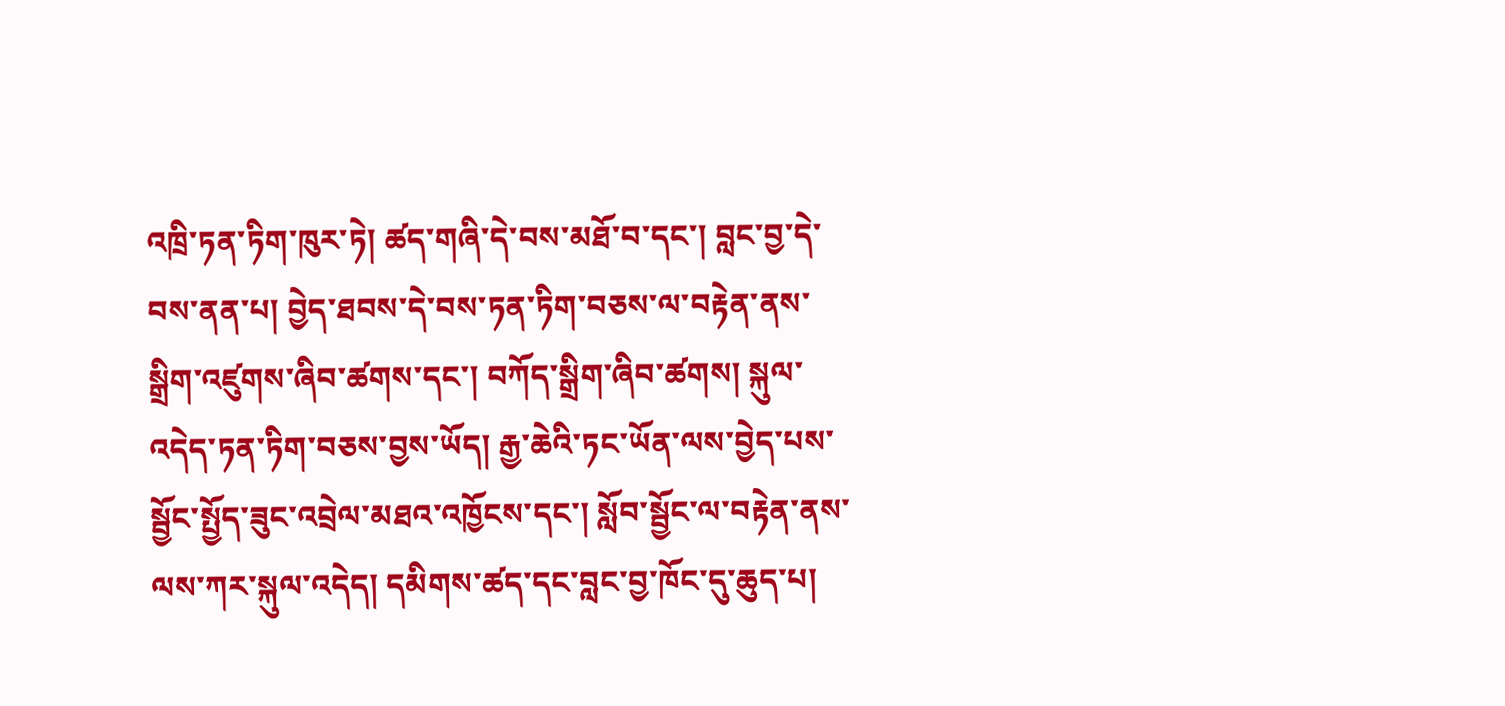འཁྲི་ཏན་ཏིག་ཁུར་ཏེ། ཚད་གཞི་དེ་བས་མཐོ་བ་དང་། བླང་བྱ་དེ་བས་ནན་པ། བྱེད་ཐབས་དེ་བས་ཏན་ཏིག་བཅས་ལ་བརྟེན་ནས་སྒྲིག་འཛུགས་ཞིབ་ཚགས་དང་། བཀོད་སྒྲིག་ཞིབ་ཚགས། སྐུལ་འདེད་ཏན་ཏིག་བཅས་བྱས་ཡོད། རྒྱ་ཆེའི་ཏང་ཡོན་ལས་བྱེད་པས་སྦྱོང་སྤྱོད་ཟུང་འབྲེལ་མཐའ་འཁྱོངས་དང་། སློབ་སྦྱོང་ལ་བརྟེན་ནས་ལས་ཀར་སྐུལ་འདེད། དམིགས་ཚད་དང་བླང་བྱ་ཁོང་དུ་ཆུད་པ།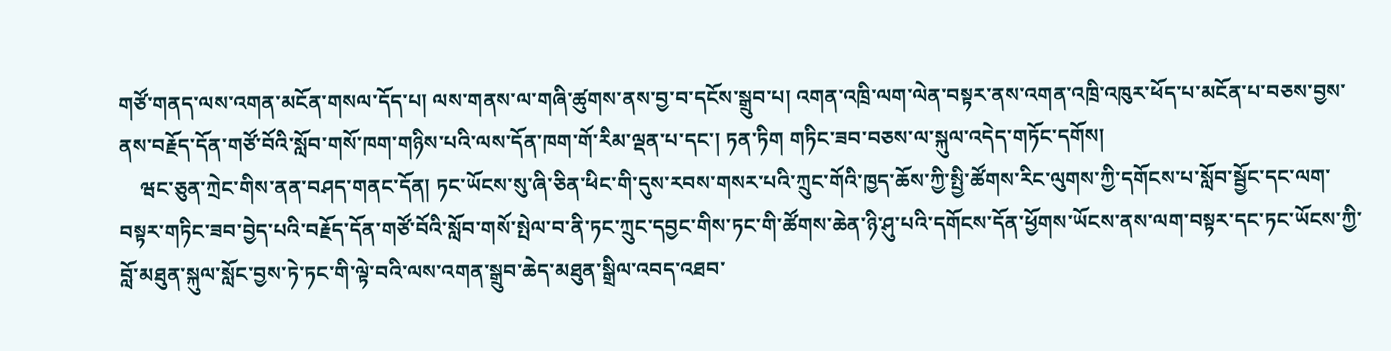གཙོ་གནད་ལས་འགན་མངོན་གསལ་དོད་པ། ལས་གནས་ལ་གཞི་ཚུགས་ནས་བྱ་བ་དངོས་སྒྲུབ་པ། འགན་འཁྲི་ལག་ལེན་བསྟར་ནས་འགན་འཁྲི་འཁུར་ཕོད་པ་མངོན་པ་བཅས་བྱས་ནས་བརྗོད་དོན་གཙོ་བོའི་སློབ་གསོ་ཁག་གཉིས་པའི་ལས་དོན་ཁག་གོ་རིམ་ལྡན་པ་དང་། ཏན་ཏིག གཏིང་ཟབ་བཅས་ལ་སྐུལ་འདེད་གཏོང་དགོས།
    ཝང་ཅུན་ཀྲེང་གིས་ནན་བཤད་གནང་དོན། ཏང་ཡོངས་སུ་ཞི་ཅིན་ཕིང་གི་དུས་རབས་གསར་པའི་ཀྲུང་གོའི་ཁྱད་ཆོས་ཀྱི་སྤྱི་ཚོགས་རིང་ལུགས་ཀྱི་དགོངས་པ་སློབ་སྦྱོང་དང་ལག་བསྟར་གཏིང་ཟབ་བྱེད་པའི་བརྗོད་དོན་གཙོ་བོའི་སློབ་གསོ་སྤེལ་བ་ནི་ཏང་ཀྲུང་དབྱང་གིས་ཏང་གི་ཚོགས་ཆེན་ཉི་ཤུ་པའི་དགོངས་དོན་ཕྱོགས་ཡོངས་ནས་ལག་བསྟར་དང་ཏང་ཡོངས་ཀྱི་བློ་མཐུན་སྐུལ་སློང་བྱས་ཏེ་ཏང་གི་ལྟེ་བའི་ལས་འགན་སྒྲུབ་ཆེད་མཐུན་སྒྲིལ་འབད་འཐབ་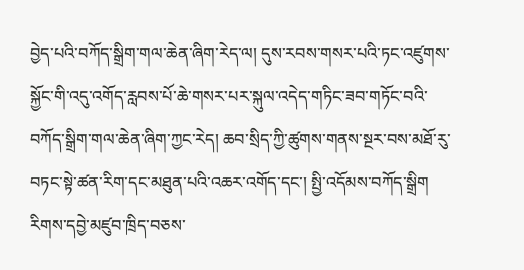བྱེད་པའི་བཀོད་སྒྲིག་གལ་ཆེན་ཞིག་རེད་ལ། དུས་རབས་གསར་པའི་ཏང་འཛུགས་སྐྱོང་གི་འདུ་འགོད་རླབས་པོ་ཆེ་གསར་པར་སྐུལ་འདེད་གཏིང་ཟབ་གཏོང་བའི་བཀོད་སྒྲིག་གལ་ཆེན་ཞིག་ཀྱང་རེད། ཆབ་སྲིད་ཀྱི་ཚུགས་གནས་སྔར་བས་མཐོ་རུ་བཏང་སྟེ་ཚན་རིག་དང་མཐུན་པའི་འཆར་འགོད་དང་། སྤྱི་འདོམས་བཀོད་སྒྲིག རིགས་དབྱེ་མཛུབ་ཁྲིད་བཅས་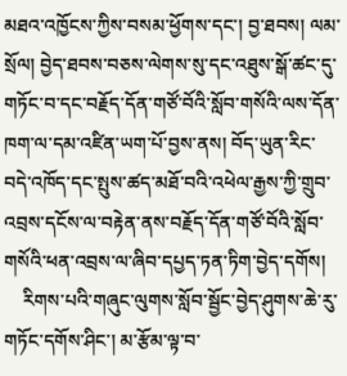མཐའ་འཁྱོངས་ཀྱིས་བསམ་ཕྱོགས་དང་། བྱ་ཐབས། ལམ་སྲོལ། བྱེད་ཐབས་བཅས་ལེགས་སུ་དང་འཐུས་སྒོ་ཚང་དུ་གཏོང་བ་དང་བརྗོད་དོན་གཙོ་བོའི་སློབ་གསོའི་ལས་དོན་ཁག་ལ་དམ་འཛིན་ཡག་པོ་བྱས་ནས། བོད་ཡུན་རིང་བདེ་འཁོད་དང་སྤུས་ཚད་མཐོ་བའི་འཕེལ་རྒྱས་ཀྱི་གྲུབ་འབྲས་དངོས་ལ་བརྟེན་ནས་བརྗོད་དོན་གཙོ་བོའི་སློབ་གསོའི་ཕན་འབྲས་ལ་ཞིབ་དཔྱད་ཏན་ཏིག་བྱེད་དགོས།
    རིགས་པའི་གཞུང་ལུགས་སློབ་སྦྱོང་བྱེད་ཤུགས་ཆེ་རུ་གཏོང་དགོས་ཤིང་། མ་རྩོམ་ལྟ་བ་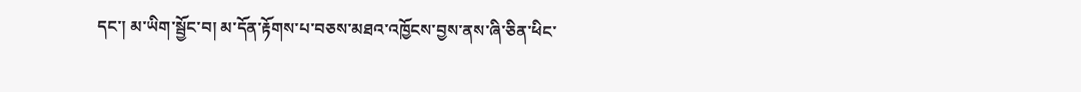དང་། མ་ཡིག་སྦྱོང་བ། མ་དོན་རྟོགས་པ་བཅས་མཐའ་འཁྱོངས་བྱས་ནས་ཞི་ཅིན་ཕིང་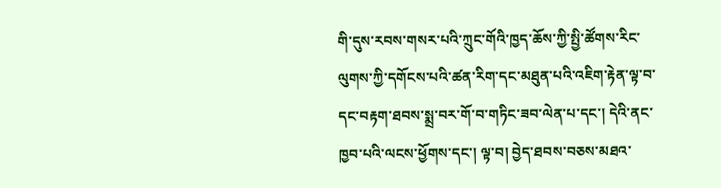གི་དུས་རབས་གསར་པའི་ཀྲུང་གོའི་ཁྱད་ཆོས་ཀྱི་སྤྱི་ཚོགས་རིང་ལུགས་ཀྱི་དགོངས་པའི་ཚན་རིག་དང་མཐུན་པའི་འཇིག་རྟེན་ལྟ་བ་དང་བརྟག་ཐབས་སྨྲ་བར་གོ་བ་གཏིང་ཟབ་ལེན་པ་དང་། དེའི་ནང་ཁྱབ་པའི་ལངས་ཕྱོགས་དང་། ལྟ་བ། བྱེད་ཐབས་བཅས་མཐའ་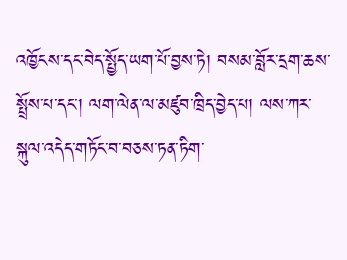འཁྱོངས་དང་བེད་སྤྱོད་ཡག་པོ་བྱས་ཏེ། བསམ་བློར་དྲག་ཆས་སྤྲོས་པ་དང་། ལག་ལེན་ལ་མཛུབ་ཁྲིད་བྱེད་པ། ལས་ཀར་སྐུལ་འདེད་གཏོང་བ་བཅས་ཏན་ཏིག་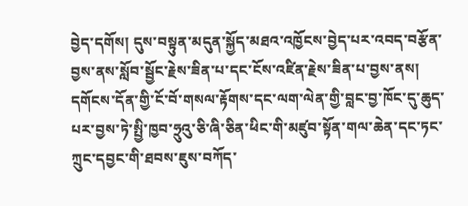བྱེད་དགོས། དུས་བསྟུན་མདུན་སྐྱོད་མཐའ་འཁྱོངས་བྱེད་པར་འབད་བརྩོན་བྱས་ནས་སློབ་སྦྱོང་རྗེས་ཟིན་པ་དང་ངོས་འཛིན་རྗེས་ཟིན་པ་བྱས་ནས། དགོངས་དོན་གྱི་ངོ་བོ་གསལ་རྟོགས་དང་ལག་ལེན་གྱི་བླང་བྱ་ཁོང་དུ་ཆུད་པར་བྱས་ཏེ་སྤྱི་ཁྱབ་ཧྲུའུ་ཅི་ཞི་ཅིན་ཕིང་གི་མཛུབ་སྟོན་གལ་ཆེན་དང་ཏང་ཀྲུང་དབྱང་གི་ཐབས་ཇུས་བཀོད་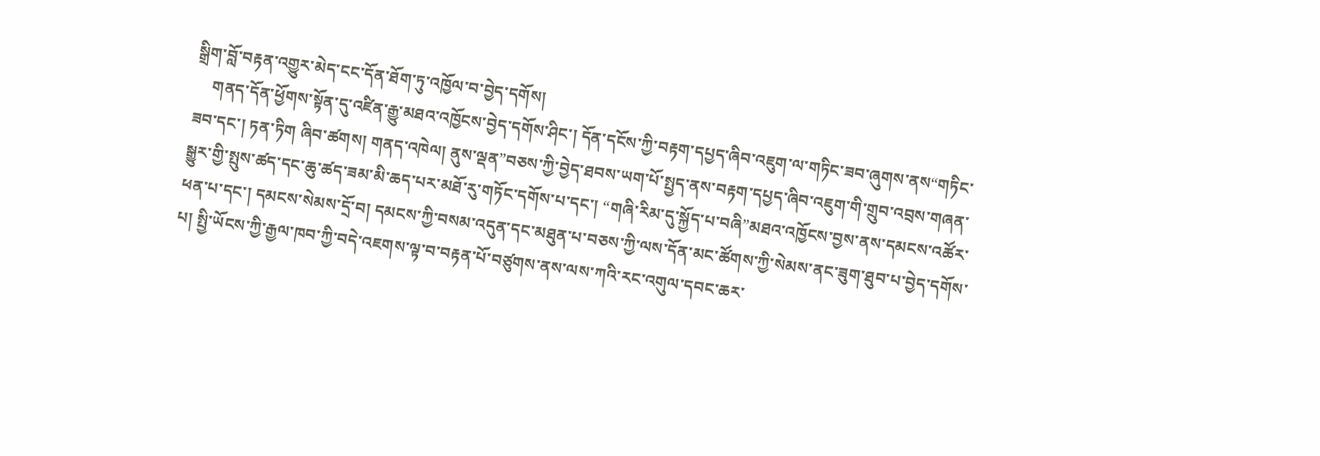སྒྲིག་བློ་བརྟན་འགྱུར་མེད་ངང་དོན་ཐོག་ཏུ་འཁྱོལ་བ་བྱེད་དགོས།
    གནད་དོན་ཕྱོགས་སྟོན་དུ་འཛིན་རྒྱུ་མཐའ་འཁྱོངས་བྱེད་དགོས་ཤིང་། དོན་དངོས་ཀྱི་བརྟག་དཔྱད་ཞིབ་འཇུག་ལ་གཏིང་ཟབ་ཞུགས་ནས“གཏིང་ཟབ་དང་། ཏན་ཏིག ཞིབ་ཚགས། གནད་འཁེལ། ནུས་ལྡན”བཅས་ཀྱི་བྱེད་ཐབས་ཡག་པོ་སྤྱད་ནས་བརྟག་དཔྱད་ཞིབ་འཇུག་གི་གྲུབ་འབྲས་གཞན་སྒྱུར་གྱི་སྤུས་ཚད་དང་ཆུ་ཚད་ཟམ་མི་ཆད་པར་མཐོ་རུ་གཏོང་དགོས་པ་དང་། “གཞི་རིམ་དུ་སྐྱོད་པ་བཞི”མཐའ་འཁྱོངས་བྱས་ནས་དམངས་འཚོར་ཕན་པ་དང་། དམངས་སེམས་དྲོ་བ། དམངས་ཀྱི་བསམ་འདུན་དང་མཐུན་པ་བཅས་ཀྱི་ལས་དོན་མང་ཚོགས་ཀྱི་སེམས་ནང་ཟུག་ཐུབ་པ་བྱེད་དགོས་པ། སྤྱི་ཡོངས་ཀྱི་རྒྱལ་ཁབ་ཀྱི་བདེ་འཇགས་ལྟ་བ་བརྟན་པོ་བཙུགས་ནས་ལས་ཀའི་རང་འགུལ་དབང་ཆར་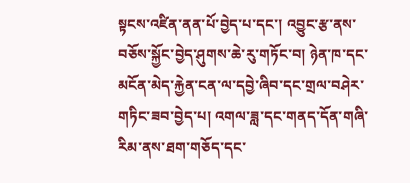སྟངས་འཛིན་ནན་པོ་བྱེད་པ་དང་། འབྱུང་རྩ་ནས་བཅོས་སྐྱོང་བྱེད་ཤུགས་ཆེ་རུ་གཏོང་བ། ཉེན་ཁ་དང་མངོན་མེད་རྐྱེན་ངན་ལ་དབྱེ་ཞིབ་དང་གྲལ་བཤེར་གཏིང་ཟབ་བྱེད་པ། འགལ་ཟླ་དང་གནད་དོན་གཞི་རིམ་ནས་ཐག་གཅོད་དང་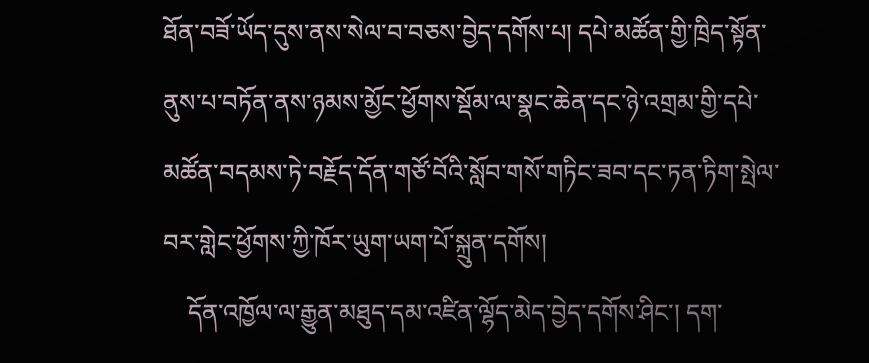ཐོན་བཟོ་ཡོད་དུས་ནས་སེལ་བ་བཅས་བྱེད་དགོས་པ། དཔེ་མཚོན་གྱི་ཁྲིད་སྟོན་ནུས་པ་བཏོན་ནས་ཉམས་མྱོང་ཕྱོགས་སྡོམ་ལ་སྣང་ཆེན་དང་ཉེ་འགྲམ་གྱི་དཔེ་མཚོན་བདམས་ཏེ་བརྗོད་དོན་གཙོ་བོའི་སློབ་གསོ་གཏིང་ཟབ་དང་ཏན་ཏིག་སྤེལ་བར་གླེང་ཕྱོགས་ཀྱི་ཁོར་ཡུག་ཡག་པོ་སྐྲུན་དགོས།
    དོན་འཁྱོལ་ལ་རྒྱུན་མཐུད་དམ་འཛིན་ལྷོད་མེད་བྱེད་དགོས་ཤིང་། དག་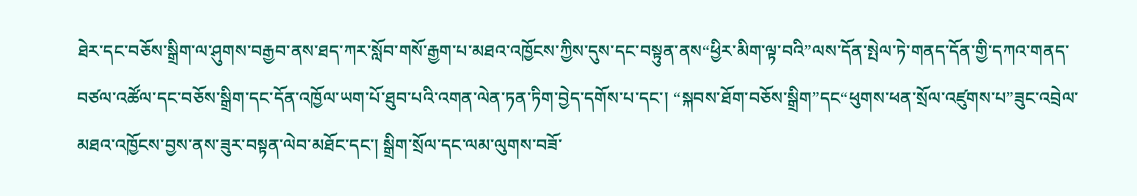ཐེར་དང་བཅོས་སྒྲིག་ལ་ཤུགས་བརྒྱབ་ནས་ཐད་ཀར་སློབ་གསོ་རྒྱག་པ་མཐའ་འཁྱོངས་ཀྱིས་དུས་དང་བསྟུན་ནས“ཕྱིར་མིག་ལྟ་བའི”ལས་དོན་སྤེལ་ཏེ་གནད་དོན་གྱི་དཀའ་གནད་བཙལ་འཚོལ་དང་བཅོས་སྒྲིག་དང་དོན་འཁྱོལ་ཡག་པོ་ཐུབ་པའི་འགན་ལེན་ཏན་ཏིག་བྱེད་དགོས་པ་དང་། “སྐབས་ཐོག་བཅོས་སྒྲིག”དང“ཕུགས་ཕན་སྲོལ་འཛུགས་པ”ཟུང་འབྲེལ་མཐའ་འཁྱོངས་བྱས་ནས་ཟུར་བསྟན་ལེབ་མཐོང་དང་། སྒྲིག་སྲོལ་དང་ལམ་ལུགས་བཟོ་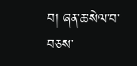བ། ཞན་ཆ་སེལ་བ་བཅས་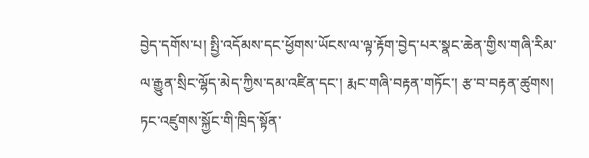བྱེད་དགོས་པ། སྤྱི་འདོམས་དང་ཕྱོགས་ཡོངས་ལ་ལྟ་རྟོག་བྱེད་པར་སྣང་ཆེན་གྱིས་གཞི་རིམ་ལ་རྒྱུན་སྲིང་ལྷོད་མེད་ཀྱིས་དམ་འཛིན་དང་། རྨང་གཞི་བརྟན་གཏོང་། རྩ་བ་བརྟན་ཚུགས། ཏང་འཛུགས་སྐྱོང་གི་ཁྲིད་སྟོན་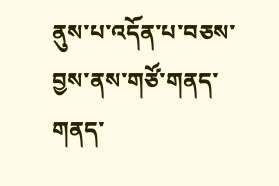ནུས་པ་འདོན་པ་བཅས་བྱས་ནས་གཙོ་གནད་གནད་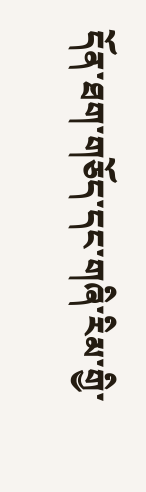དོན་ཐག་གཅོད་དང་གཞི་རིམ་གྱི་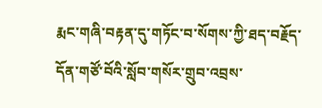རྨང་གཞི་བརྟན་དུ་གཏོང་བ་སོགས་ཀྱི་ཐད་བརྗོད་དོན་གཙོ་བོའི་སློབ་གསོར་གྲུབ་འབྲས་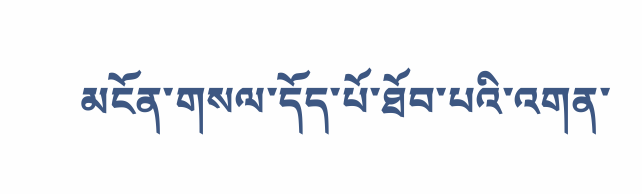མངོན་གསལ་དོད་པོ་ཐོབ་པའི་འགན་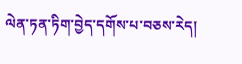ལེན་ཏན་ཏིག་བྱེད་དགོས་པ་བཅས་རེད།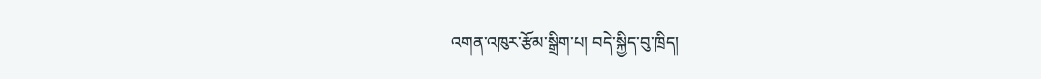འགན་འཁུར་རྩོམ་སྒྲིག་པ། བདེ་སྐྱིད་བུ་ཁྲིད།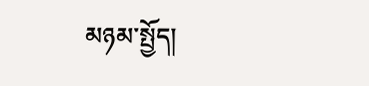མཉམ་སྤྱོད།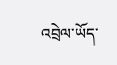འབྲེལ་ཡོད་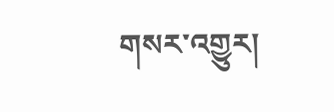གསར་འགྱུར།